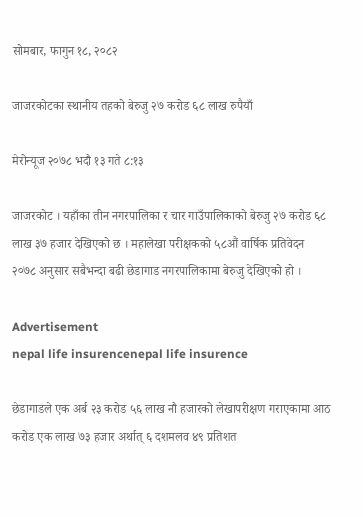सोमबार, फागुन १८, २०८२

जाजरकोटका स्थानीय तहको बेरुजु २७ करोड ६८ लाख रुपैयाँ

मेरोन्यूज २०७८ भदौ १३ गते ८:१३

जाजरकोट । यहाँका तीन नगरपालिका र चार गाउँपालिकाको बेरुजु २७ करोड ६८ लाख ३७ हजार देखिएको छ । महालेखा परीक्षकको ५८औं वार्षिक प्रतिवेदन २०७८ अनुसार सबैभन्दा बढी छेडागाड नगरपालिकामा बेरुजु देखिएको हो ।

Advertisement
nepal life insurencenepal life insurence

छेडागाडले एक अर्ब २३ करोड ५६ लाख नौ हजारको लेखापरीक्षण गराएकामा आठ करोड एक लाख ७३ हजार अर्थात् ६ दशमलव ४९ प्रतिशत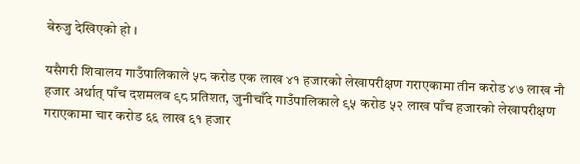बेरुजु देखिएको हो ।

यसैगरी शिवालय गाउँपालिकाले ५८ करोड एक लाख ४१ हजारको लेखापरीक्षण गराएकामा तीन करोड ४७ लाख नौ हजार अर्थात् पाँच दशमलव ९८ प्रतिशत, जुनीचाँदे गाउँपालिकाले ९५ करोड ५२ लाख पाँच हजारको लेखापरीक्षण गराएकामा चार करोड ६६ लाख ६१ हजार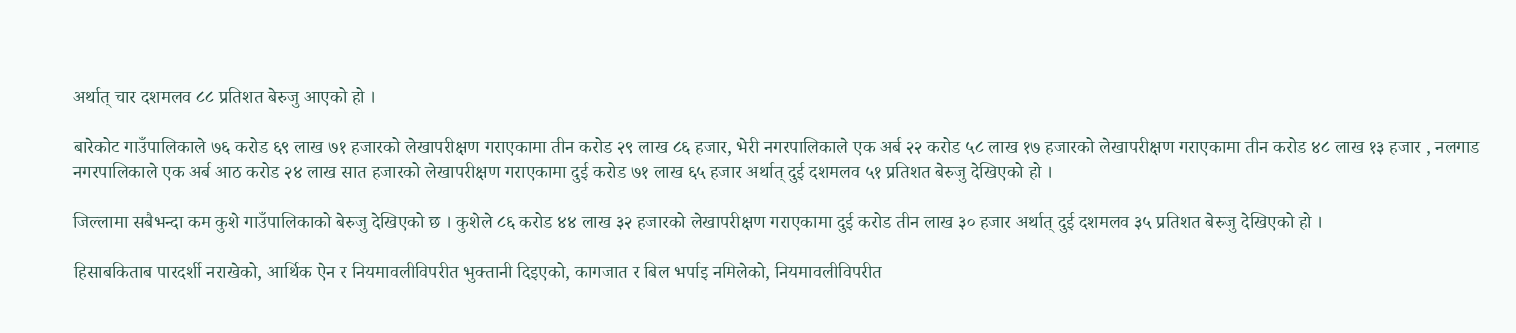अर्थात् चार दशमलव ८८ प्रतिशत बेरुजु आएको हो ।

बारेकोट गाउँपालिकाले ७६ करोड ६९ लाख ७१ हजारको लेखापरीक्षण गराएकामा तीन करोड २९ लाख ८६ हजार, भेरी नगरपालिकाले एक अर्ब २२ करोड ५८ लाख १७ हजारको लेखापरीक्षण गराएकामा तीन करोड ४८ लाख १३ हजार , नलगाड नगरपालिकाले एक अर्ब आठ करोड २४ लाख सात हजारको लेखापरीक्षण गराएकामा दुई करोड ७१ लाख ६५ हजार अर्थात् दुई दशमलव ५१ प्रतिशत बेरुजु देखिएको हो ।

जिल्लामा सबैभन्दा कम कुशे गाउँपालिकाको बेरुजु देखिएको छ । कुशेले ८६ करोड ४४ लाख ३२ हजारको लेखापरीक्षण गराएकामा दुई करोड तीन लाख ३० हजार अर्थात् दुई दशमलव ३५ प्रतिशत बेरुजु देखिएको हो ।

हिसाबकिताब पारदर्शी नराखेको, आर्थिक ऐन र नियमावलीविपरीत भुक्तानी दिइएको, कागजात र बिल भर्पाइ नमिलेको, नियमावलीविपरीत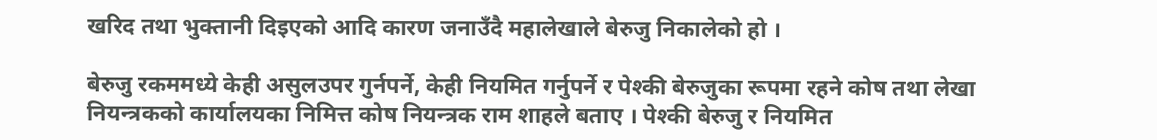खरिद तथा भुक्तानी दिइएको आदि कारण जनाउँदै महालेखाले बेरुजु निकालेको हो ।

बेरुजु रकममध्ये केही असुलउपर गुर्नपर्ने, केही नियमित गर्नुपर्ने र पेश्की बेरुजुका रूपमा रहने कोष तथा लेखा नियन्त्रकको कार्यालयका निमित्त कोष नियन्त्रक राम शाहले बताए । पेश्की बेरुजु र नियमित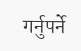गर्नुपर्ने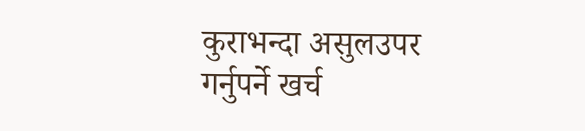कुराभन्दा असुलउपर गर्नुपर्ने खर्च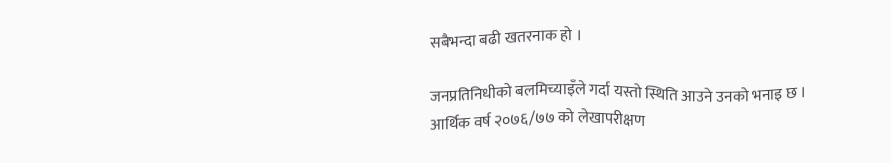सबैभन्दा बढी खतरनाक हो ।

जनप्रतिनिधीको बलमिच्याइँले गर्दा यस्तो स्थिति आउने उनको भनाइ छ । आर्थिक वर्ष २०७६/७७ को लेखापरीक्षण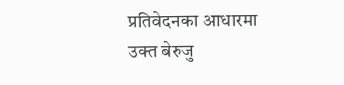प्रतिवेदनका आधारमा उक्त बेरुजु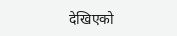देखिएको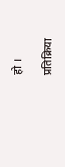हो ।

प्रतिक्रिया